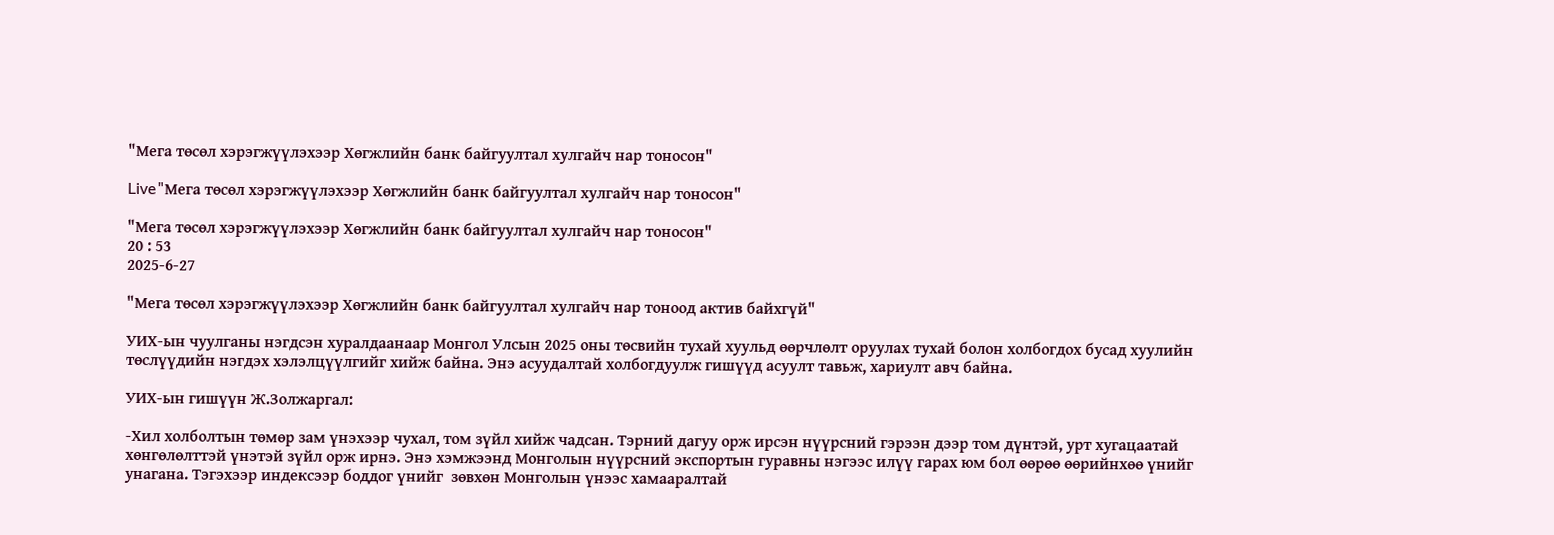"Мега төсөл хэрэгжүүлэхээр Хөгжлийн банк байгуултал хулгайч нар тоносон"

Live"Мега төсөл хэрэгжүүлэхээр Хөгжлийн банк байгуултал хулгайч нар тоносон"

"Мега төсөл хэрэгжүүлэхээр Хөгжлийн банк байгуултал хулгайч нар тоносон"
20 : 53
2025-6-27

"Мега төсөл хэрэгжүүлэхээр Хөгжлийн банк байгуултал хулгайч нар тоноод актив байхгүй"

УИХ-ын чуулганы нэгдсэн хуралдаанаар Монгол Улсын 2025 оны төсвийн тухай хуульд өөрчлөлт оруулах тухай болон холбогдох бусад хуулийн төслүүдийн нэгдэх хэлэлцүүлгийг хийж байна. Энэ асуудалтай холбогдуулж гишүүд асуулт тавьж, хариулт авч байна.

УИХ-ын гишүүн Ж.Золжаргал:

-Хил холболтын төмөр зам үнэхээр чухал, том зүйл хийж чадсан. Тэрний дагуу орж ирсэн нүүрсний гэрээн дээр том дүнтэй, урт хугацаатай хөнгөлөлттэй үнэтэй зүйл орж ирнэ. Энэ хэмжээнд Монголын нүүрсний экспортын гуравны нэгээс илүү гарах юм бол өөрөө өөрийнхөө үнийг унагана. Тэгэхээр индексээр боддог үнийг  зөвхөн Монголын үнээс хамааралтай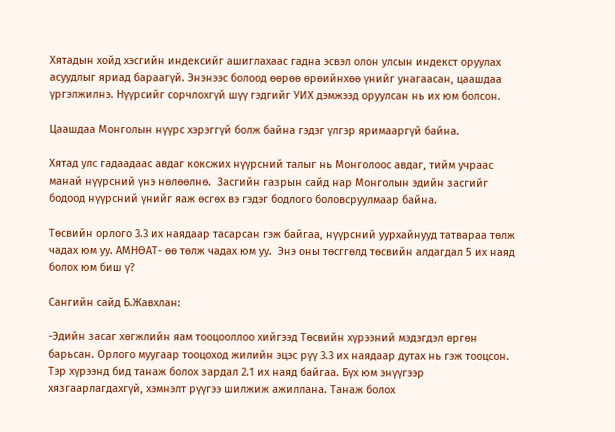Хятадын хойд хэсгийн индексийг ашиглахаас гадна эсвэл олон улсын индекст оруулах асуудлыг яриад бараагүй. Энэнээс болоод өөрөө өрөийнхөө үнийг унагаасан, цаашдаа үргэлжилнэ. Нүүрсийг сорчлохгүй шүү гэдгийг УИХ дэмжээд оруулсан нь их юм болсон.

Цаашдаа Монголын нүүрс хэрэггүй болж байна гэдэг үлгэр яримааргүй байна.

Хятад улс гадаадаас авдаг коксжих нүүрсний талыг нь Монголоос авдаг, тийм учраас манай нүүрсний үнэ нөлөөлнө.  Засгийн газрын сайд нар Монголын эдийн засгийг бодоод нүүрсний үнийг яаж өсгөх вэ гэдэг бодлого боловсруулмаар байна.

Төсвийн орлого 3.3 их наядаар тасарсан гэж байгаа, нүүрсний уурхайнууд татвараа төлж чадах юм уу. АМНӨАТ- өө төлж чадах юм уу.  Энэ оны төсггөлд төсвийн алдагдал 5 их наяд болох юм биш ү?

Сангийн сайд Б.Жавхлан:

-Эдийн засаг хөгжлийн яам тооцооллоо хийгээд Төсвийн хүрээний мэдэгдэл өргөн барьсан. Орлого муугаар тооцоход жилийн эцэс рүү 3.3 их наядаар дутах нь гэж тооцсон. Тэр хүрээнд бид танаж болох зардал 2.1 их наяд байгаа. Бүх юм энүүгээр хязгаарлагдахгүй, хэмнэлт рүүгээ шилжиж ажиллана. Танаж болох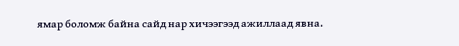ямар боломж байна сайд нар хичээгээд ажиллаад явна.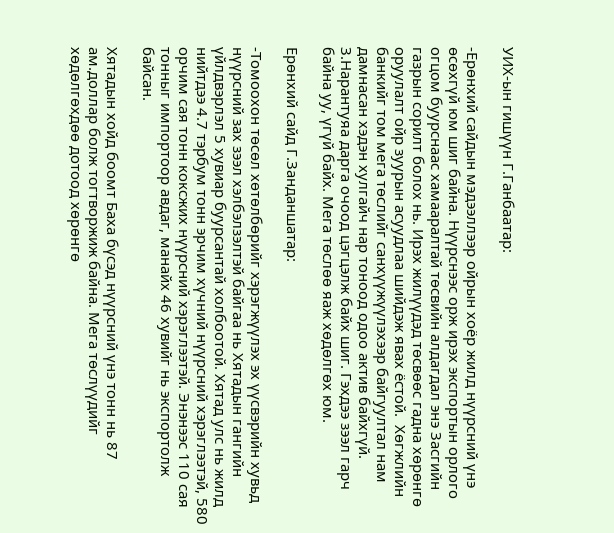УИХ-ын гишүүн Г.Ганбаатар:

-Ерөнхий сайдын мэдээллээр ойрын хоёр жилд нүүрсний үнэ өсөхгүй юм шиг байна. Нүүрснээс орж ирэх экспортын орлого огцом буурснаас хамааралтай төсвийн алдагдал энэ Засгийн газрын сорилт болох нь. Ирэх жилүүдэд төсвөөс гадна хөрөнгө оруулалт ойр зуурын асуудлаа шийдэж явах ёстой.  Хөгжлийн банкийг том мега төслийг санхүүжүүлэхээр байгуултал нам дамнасан хэдэн хулгайч нар тоноод одоо актив байхгүй. З.Нарантуяа дарга очоод цэгцэлж байх шиг. Гэхдээ зээл гарч байна уу, үгүй байх. Мега төслөө яаж хөдөлгөх юм.

Ерөнхий сайд Г.Занданшатар:

-Томоохон төсөл хөтөлбөрийг хэрэгжүүлэх эх үүсвэрийн хувьд нүүрсний зах зээл хэлбэлзэлтэй байгаа нь Хятадын гангийн үйлдвэрлэл 5 хувиар буурсантай холбоотой. Хятад улс нь жилд нийтдээ 4.7 тэрбум тонн эрчим хүчний нүүрсний хэрэглээтэй, 580 орчим сая тонн коксжих нүүрсний хэрэглээтэй. Энэнээс 110 сая тонныг импортоор авдаг, манайх 46 хувийг нь экспортолж байсан.

Хятадын хойд боомт Баха бүсэд нүүрсний үнэ тонн нь 87 ам.доллар болж тогтворжиж байна. Мега төслүүдийг хөдөлгөхдөө дотоод хөрөнгө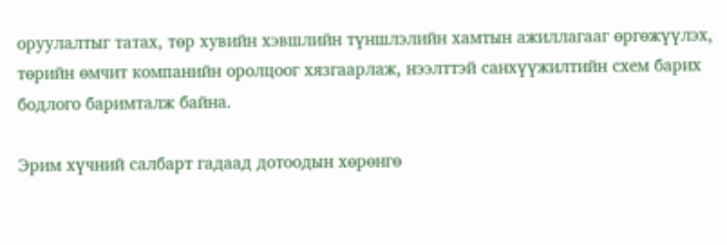оруулалтыг татах, төр хувийн хэвшлийн түншлэлийн хамтын ажиллагааг өргөжүүлэх, төрийн өмчит компанийн оролцоог хязгаарлаж, нээлттэй санхүүжилтийн схем барих бодлого баримталж байна.

Эрим хүчний салбарт гадаад дотоодын хөрөнгө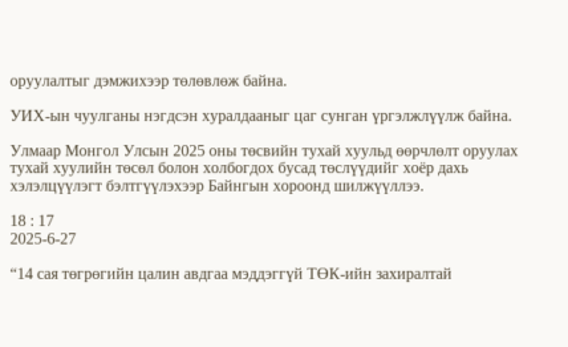оруулалтыг дэмжихээр төлөвлөж байна.

УИХ-ын чуулганы нэгдсэн хуралдааныг цаг сунган үргэлжлүүлж байна.

Улмаар Монгол Улсын 2025 оны төсвийн тухай хуульд өөрчлөлт оруулах тухай хуулийн төсөл болон холбогдох бусад төслүүдийг хоёр дахь хэлэлцүүлэгт бэлтгүүлэхээр Байнгын хороонд шилжүүллээ.

18 : 17
2025-6-27

“14 сая төгрөгийн цалин авдгаа мэддэггүй ТӨК-ийн захиралтай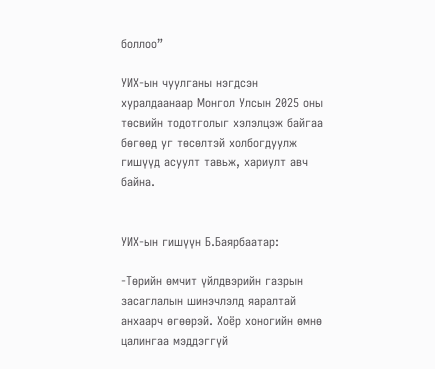боллоо”

УИХ-ын чуулганы нэгдсэн хуралдаанаар Монгол Улсын 2025 оны төсвийн тодотголыг хэлэлцэж байгаа бөгөөд уг төсөлтэй холбогдуулж гишүүд асуулт тавьж, хариулт авч байна.


УИХ-ын гишүүн Б.Баярбаатар:

-Төрийн өмчит үйлдвэрийн газрын засаглалын шинэчлэлд яаралтай анхаарч өгөөрэй. Хоёр хоногийн өмнө цалингаа мэддэггүй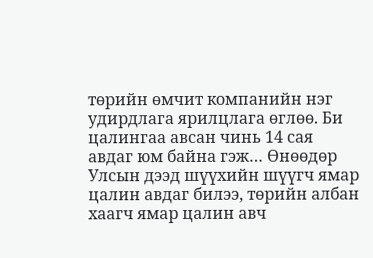төрийн өмчит компанийн нэг удирдлага ярилцлага өглөө. Би цалингаа авсан чинь 14 сая авдаг юм байна гэж… Өнөөдөр Улсын дээд шүүхийн шүүгч ямар цалин авдаг билээ, төрийн албан хаагч ямар цалин авч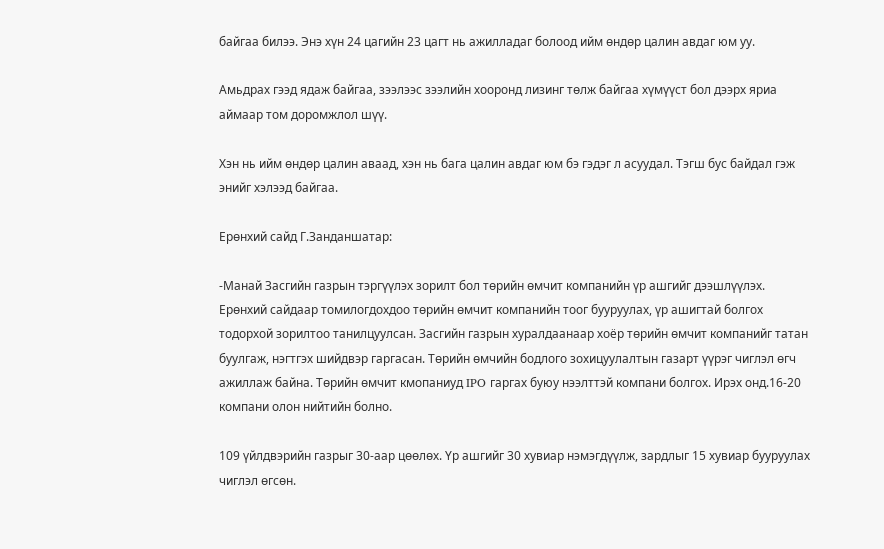байгаа билээ. Энэ хүн 24 цагийн 23 цагт нь ажилладаг болоод ийм өндөр цалин авдаг юм уу.

Амьдрах гээд ядаж байгаа, зээлээс зээлийн хооронд лизинг төлж байгаа хүмүүст бол дээрх яриа аймаар том доромжлол шүү.

Хэн нь ийм өндөр цалин аваад, хэн нь бага цалин авдаг юм бэ гэдэг л асуудал. Тэгш бус байдал гэж энийг хэлээд байгаа.

Ерөнхий сайд Г.Занданшатар:

-Манай Засгийн газрын тэргүүлэх зорилт бол төрийн өмчит компанийн үр ашгийг дээшлүүлэх. Ерөнхий сайдаар томилогдохдоо төрийн өмчит компанийн тоог бууруулах, үр ашигтай болгох тодорхой зорилтоо танилцуулсан. Засгийн газрын хуралдаанаар хоёр төрийн өмчит компанийг татан буулгаж, нэгтгэх шийдвэр гаргасан. Төрийн өмчийн бодлого зохицуулалтын газарт үүрэг чиглэл өгч ажиллаж байна. Төрийн өмчит кмопаниуд IPO гаргах буюу нээлттэй компани болгох. Ирэх онд.16-20 компани олон нийтийн болно.

109 үйлдвэрийн газрыг 30-аар цөөлөх. Үр ашгийг 30 хувиар нэмэгдүүлж, зардлыг 15 хувиар бууруулах чиглэл өгсөн.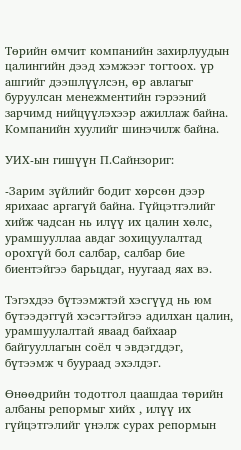Төрийн өмчит компанийн захирлуудын цалингийн дээд хэмжээг тогтоох. үр ашгийг дээшлүүлсэн, өр авлагыг буруулсан менежментийн гэрээний зарчимд нийцүүлэхээр ажиллаж байна. Компанийн хуулийг шинэчилж байна.

УИХ-ын гишүүн П.Сайнзориг:

-Зарим зүйлийг бодит хөрсөн дээр ярихаас аргагүй байна. Гүйцэтгэлийг хийж чадсан нь илүү их цалин хөлс, урамшууллаа авдаг зохицуулалтад орохгүй бол салбар, салбар бие биентэйгээ барьцдаг, нуугаад яах вэ.

Тэгэхдээ бүтээмжтэй хэсгүүд нь юм бүтээдэггүй хэсэгтэйгээ адилхан цалин,  урамшуулалтай яваад байхаар байгууллагын соёл ч эвдэгддэг, бүтээмж ч буураад эхэлдэг.

Өнөөдрийн тодотгол цаашдаа төрийн албаны репормыг хийх , илүү их гүйцэтгэлийг үнэлж сурах репормын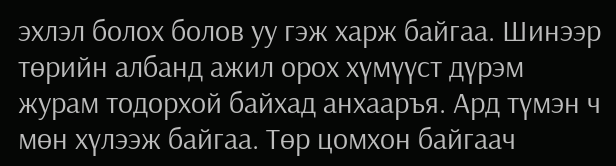эхлэл болох болов уу гэж харж байгаа. Шинээр төрийн албанд ажил орох хүмүүст дүрэм журам тодорхой байхад анхааръя. Ард түмэн ч мөн хүлээж байгаа. Төр цомхон байгаач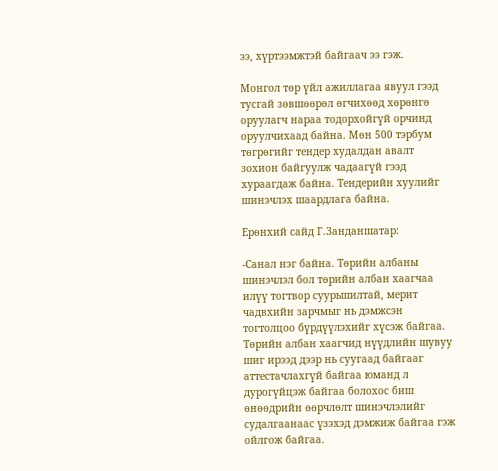ээ, хүртээмжтэй байгаач ээ гэж.

Монгол төр үйл ажиллагаа явуул гээд тусгай зөвшөөрөл өгчихөөд хөрөнгө оруулагч нараа тодорхойгүй орчинд оруулчихаад байна. Мөн 500 тэрбум төгрөгийг тендер худалдан авалт зохион байгуулж чадаагүй гээд хураагдаж байна. Тендерийн хуулийг шинэчлэх шаардлага байна.

Ерөнхий сайд Г.Занданшатар:

-Санал нэг байна. Төрийн албаны шинэчлэл бол төрийн албан хаагчаа илүү тогтвор суурьшилтай, мерит чадвхийн зарчмыг нь дэмжсэн тогтолцоо бүрдүүлэхийг хүсэж байгаа. Төрийн албан хаагчид нүүдлийн шувуу шиг ирээд дээр нь суугаад байгааг аттестачлахгүй байгаа юманд л дурогүйцэж байгаа болохос биш өнөөдрийн өөрчлөлт шинэчлэлийг судалгаанаас үзэхэд дэмжиж байгаа гэж ойлгож байгаа.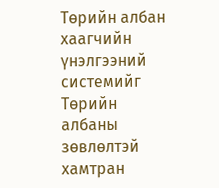Төрийн албан хаагчийн үнэлгээний системийг Төрийн албаны зөвлөлтэй хамтран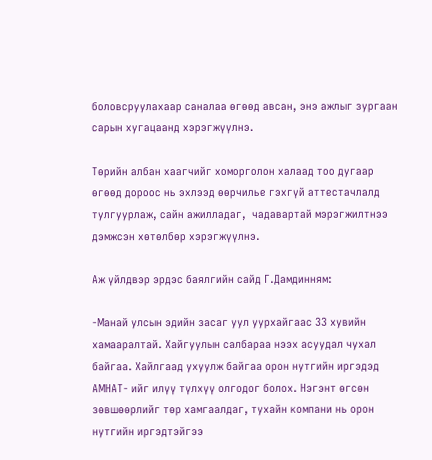боловсруулахаар саналаа өгөөд авсан, энэ ажлыг зургаан сарын хугацаанд хэрэгжүүлнэ.

Төрийн албан хаагчийг хоморголон халаад тоо дугаар өгөөд дороос нь эхлээд өөрчилье гэхгүй аттестачлалд  тулгуурлаж, сайн ажилладаг,  чадавартай мэрэгжилтнээ дэмжсэн хөтөлбөр хэрэгжүүлнэ.

Аж үйлдвэр эрдэс баялгийн сайд Г.Дамдинням:

-Манай улсын эдийн засаг уул уурхайгаас 33 хувийн хамааралтай. Хайгуулын салбараа нээх асуудал чухал байгаа. Хайлгаад ухуулж байгаа орон нутгийн иргэдэд АМНАТ- ийг илүү түлхүү олгодог болох. Нэгэнт өгсөн зөвшөөрлийг төр хамгаалдаг, тухайн компани нь орон нутгийн иргэдтэйгээ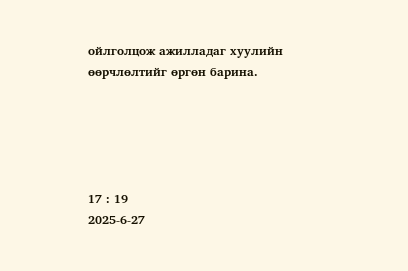ойлголцож ажилладаг хуулийн өөрчлөлтийг өргөн барина.





17 : 19
2025-6-27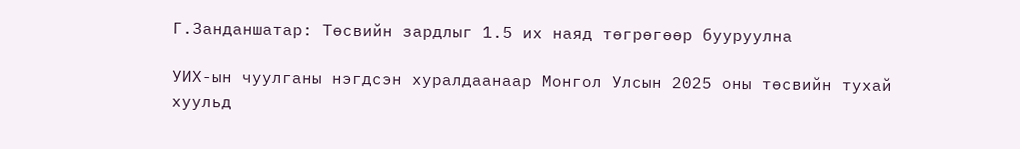Г.Занданшатар: Төсвийн зардлыг 1.5 их наяд төгрөгөөр бууруулна

УИХ-ын чуулганы нэгдсэн хуралдаанаар Монгол Улсын 2025 оны төсвийн тухай хуульд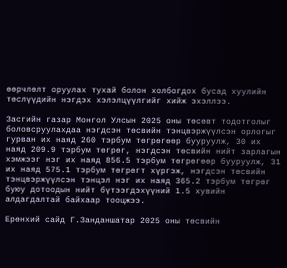өөрчлөлт оруулах тухай болон холбогдох бусад хуулийн төслүүдийн нэгдэх хэлэлцүүлгийг хийж эхэллээ.

Засгийн газар Монгол Улсын 2025 оны төсөвт тодотголыг боловсруулахдаа нэгдсэн төсвийн тэнцвэржүүлсэн орлогыг гурван их наяд 260 тэрбум төгрөгөөр бууруулж, 30 их наяд 209.9 тэрбум төгрөг, нэгдсэн төсвийн нийт зарлагын хэмжээг нэг их наяд 856.5 тэрбум төгрөгөөр бууруулж, 31 их наяд 575.1 тэрбум төгрөгт хүргэж, нэгдсэн төсвийн тэнцвэржүүлсэн тэнцэл нэг их наяд 365.2 тэрбум төгрөг буюу дотоодын нийт бүтээгдэхүүний 1.5 хувийн алдагдалтай байхаар тооцжээ.

Ерөнхий сайд Г.Занданшатар 2025 оны төсвийн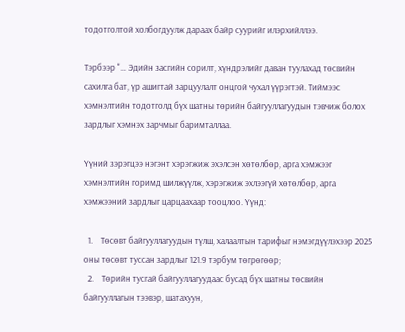тодотголтой холбогдуулж дараах байр суурийг илэрхийллээ.

Тэрбээр "… Эдийн засгийн сорилт, хүндрэлийг даван туулахад төсвийн сахилга бат, үр ашигтай зарцуулалт онцгой чухал үүрэгтэй. Тиймээс хэмнэлтийн тодотголд бүх шатны төрийн байгууллагуудын тэвчиж болох зардлыг хэмнэх зарчмыг баримталлаа.

Үүний зэрэгцээ нэгэнт хэрэгжиж эхэлсэн хөтөлбөр, арга хэмжээг хэмнэлтийн горимд шилжүүлж, хэрэгжиж эхлээгүй хөтөлбөр, арга хэмжээний зардлыг царцаахаар тооцлоо. Үүнд:

  1.    Төсөвт байгууллагуудын түлш, халаалтын тарифыг нэмэгдүүлэхээр 2025 оны төсөвт туссан зардлыг 121.9 тэрбум төгрөгөөр;
  2.    Төрийн тусгай байгууллагуудаас бусад бүх шатны төсвийн байгууллагын тээвэр, шатахуун,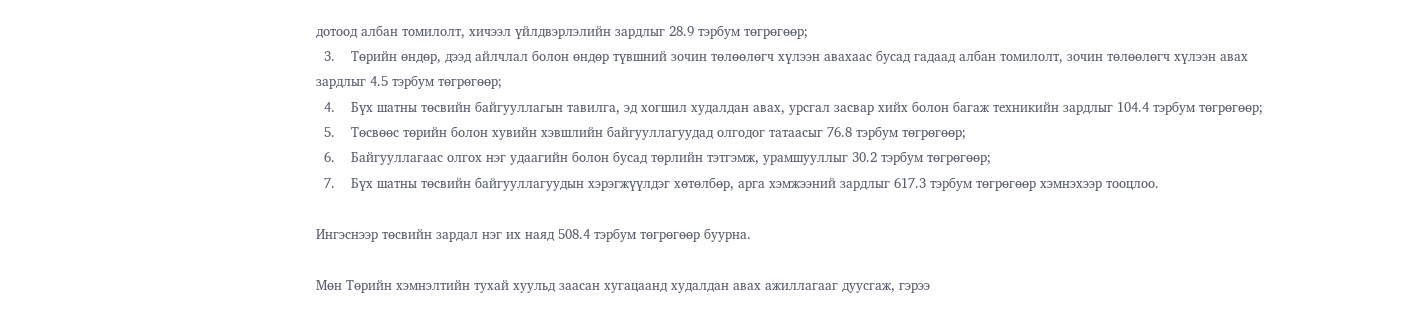дотоод албан томилолт, хичээл үйлдвэрлэлийн зардлыг 28.9 тэрбум төгрөгөөр;
  3.    Төрийн өндөр, дээд айлчлал болон өндөр түвшний зочин төлөөлөгч хүлээн авахаас бусад гадаад албан томилолт, зочин төлөөлөгч хүлээн авах зардлыг 4.5 тэрбум төгрөгөөр;
  4.    Бүх шатны төсвийн байгууллагын тавилга, эд хогшил худалдан авах, урсгал засвар хийх болон багаж техникийн зардлыг 104.4 тэрбум төгрөгөөр;
  5.    Төсвөөс төрийн болон хувийн хэвшлийн байгууллагуудад олгодог татаасыг 76.8 тэрбум төгрөгөөр;
  6.    Байгууллагаас олгох нэг удаагийн болон бусад төрлийн тэтгэмж, урамшууллыг 30.2 тэрбум төгрөгөөр;
  7.    Бүх шатны төсвийн байгууллагуудын хэрэгжүүлдэг хөтөлбөр, арга хэмжээний зардлыг 617.3 тэрбум төгрөгөөр хэмнэхээр тооцлоо.

Ингэснээр төсвийн зардал нэг их наяд 508.4 тэрбум төгрөгөөр буурна.

Мөн Төрийн хэмнэлтийн тухай хуульд заасан хугацаанд худалдан авах ажиллагааг дуусгаж, гэрээ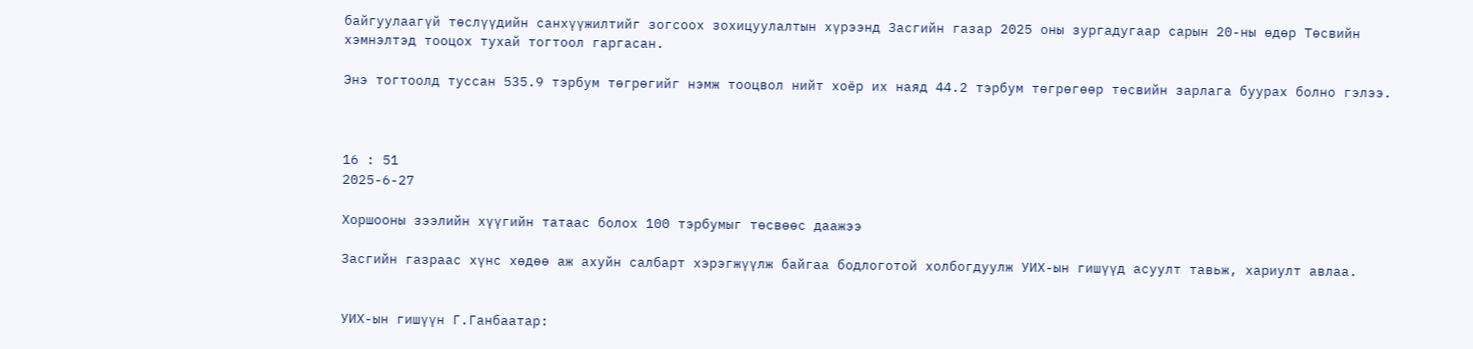байгуулаагүй төслүүдийн санхүүжилтийг зогсоох зохицуулалтын хүрээнд Засгийн газар 2025 оны зургадугаар сарын 20-ны өдөр Төсвийн хэмнэлтэд тооцох тухай тогтоол гаргасан.

Энэ тогтоолд туссан 535.9 тэрбум төгрөгийг нэмж тооцвол нийт хоёр их наяд 44.2 тэрбум төгрөгөөр төсвийн зарлага буурах болно гэлээ.



16 : 51
2025-6-27

Хоршооны зээлийн хүүгийн татаас болох 100 тэрбумыг төсвөөс даажээ

Засгийн газраас хүнс хөдөө аж ахуйн салбарт хэрэгжүүлж байгаа бодлоготой холбогдуулж УИХ-ын гишүүд асуулт тавьж, хариулт авлаа.


УИХ-ын гишүүн Г.Ганбаатар: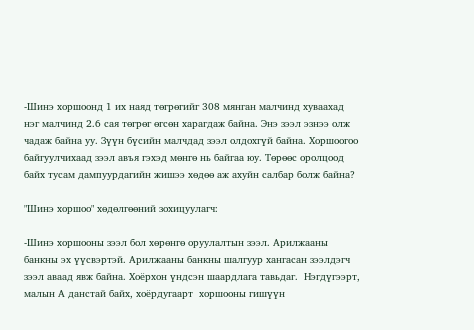-Шинэ хоршоонд 1 их наяд төгрөгийг 308 мянган малчинд хуваахад нэг малчинд 2.6 сая төгрөг өгсөн харагдаж байна. Энэ зээл эзнээ олж чадаж байна уу. Зүүн бүсийн малчдад зээл олдохгүй байна. Хоршоогоо байгуулчихаад зээл авъя гэхэд мөнгө нь байгаа юу. Төрөөс оролцоод байх тусам дампуурдагийн жишээ хөдөө аж ахуйн салбар болж байна?

"Шинэ хоршоо" хөдөлгөөний зохицуулагч:

-Шинэ хоршооны зээл бол хөрөнгө оруулалтын зээл. Арилжааны банкны эх үүсвэртэй. Арилжааны банкны шалгуур хангасан зээлдэгч зээл аваад явж байна. Хоёрхон үндсэн шаардлага тавьдаг.  Нэгдүгээрт, малын А данстай байх, хоёрдугаарт  хоршооны гишүүн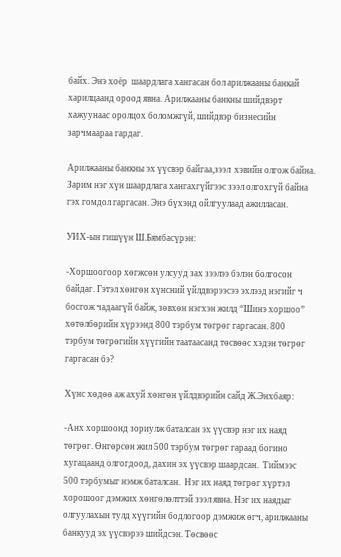байх. Энэ хоёр  шаардлага хангасан бол арилжааны банкай харилцаанд ороод явна. Арилжааны банкны шийдвэрт хажуунаас оролцох боломжгүй, шийдвэр бизнесийн зарчмаараа гардаг.

Арилжааны банкны эх үүсвэр байгаа,зээл  хэвийн олгож байна. Зарим нэг хүн шаардлага хангахгүйгээс зээл олгохгүй байна гэх гомдол гаргасан. Энэ бүхэнд ойлгуулаад ажилласан.

УИХ-ын гишүүн Ш.Бямбасүрэн:

-Хоршоогоор хөгжсөн улсууд зах зээлээ бэлэн болгосон байдаг. Гэтэл хөнгөн хүнсний үйлдвэрээсээ эхлээд нэгийг ч босгож чадаагүй байж, зөвхөн нэгхэн жилд “Шинэ хоршоо” хөтөлбөрийн хүрээнд 800 тэрбум төгрөг гаргасан. 800 тэрбум төгрөгийн хүүгийн таатаасанд төсвөөс хэдэн төгрөг гаргасан бэ?

Хүнс хөдөө аж ахуй хөнгөн үйлдвэрийн сайд Ж.Энхбаяр:

-Анх хоршоонд зориулж баталсан эх үүсвэр нэг их наяд төгрөг. Өнгөрсөн жил 500 тэрбум төгрөг гараад богино хугацаанд олгогдоод, дахин эх үүсвэр шаардсан.  Тиймээс 500 тэрбумыг нэмж баталсан.  Нэг их наяд төгрөг хүртэл хорошоог дэмжих хөнгөлөлттэй зээл явна. Нэг их наядыг олгуулахын тулд хүүгийн бодлогоор дэмжиж өгч, арилжааны банкууд эх үүсвэрээ шийдсэн. Төсвөөс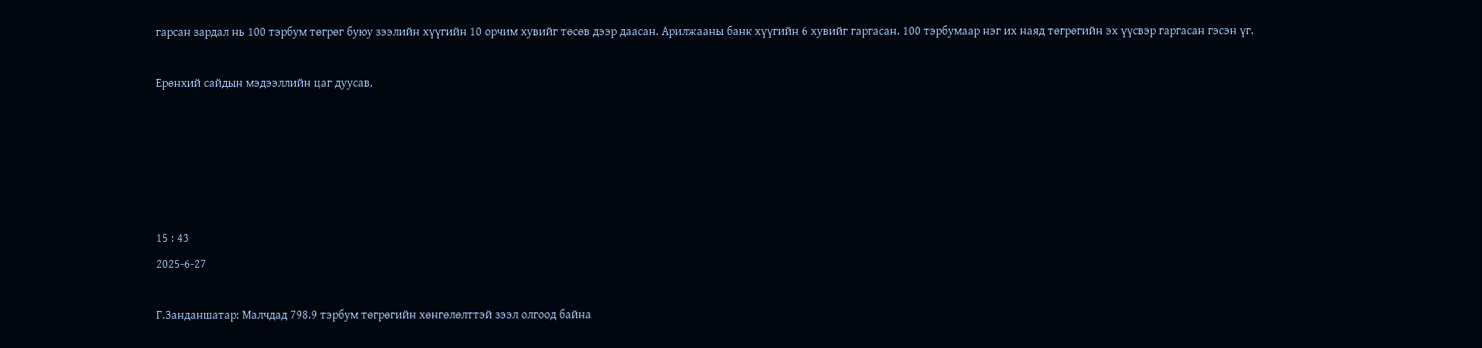гарсан зардал нь 100 тэрбум төгрөг буюу зээлийн хүүгийн 10 орчим хувийг төсөв дээр даасан. Арилжааны банк хүүгийн 6 хувийг гаргасан. 100 тэрбумаар нэг их наяд төгрөгийн эх үүсвэр гаргасан гэсэн үг.

Ерөнхий сайдын мэдээллийн цаг дуусав.





15 : 43
2025-6-27

Г.Занданшатар: Малчдад 798.9 тэрбум төгрөгийн хөнгөлөлттэй зээл олгоод байна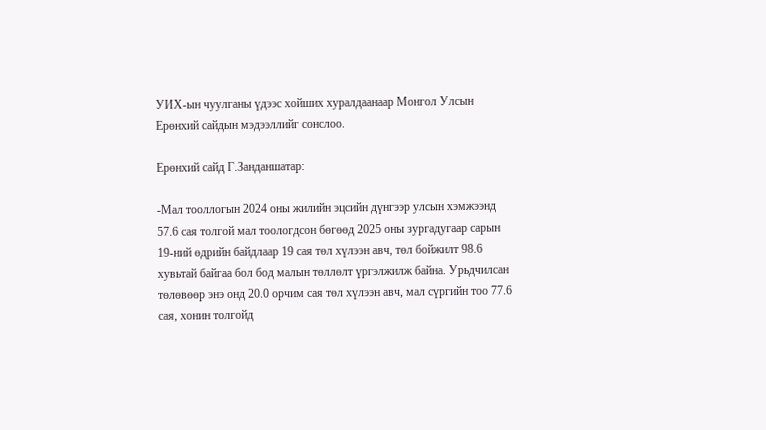УИХ-ын чуулганы үдээс хойших хуралдаанаар Монгол Улсын Ерөнхий сайдын мэдээллийг сонслоо.

Ерөнхий сайд Г.Занданшатар:

-Мал тооллогын 2024 оны жилийн эцсийн дүнгээр улсын хэмжээнд 57.6 сая толгой мал тоологдсон бөгөөд 2025 оны зургадугаар сарын 19-ний өдрийн байдлаар 19 сая төл хүлээн авч, төл бойжилт 98.6 хувьтай байгаа бол бод малын төллөлт үргэлжилж байна. Урьдчилсан төлөвөөр энэ онд 20.0 орчим сая төл хүлээн авч, мал сүргийн тоо 77.6 сая, хонин толгойд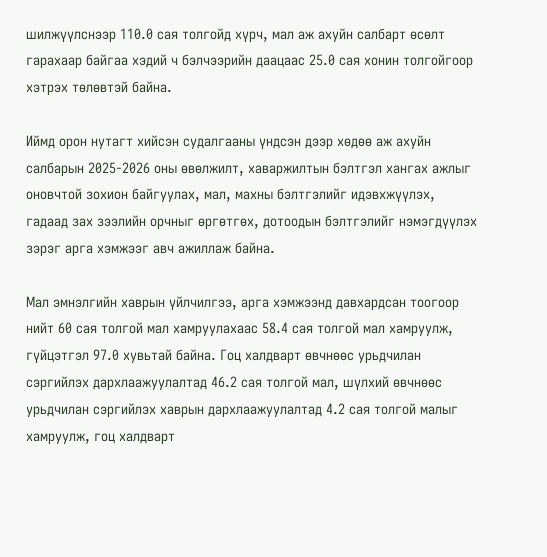шилжүүлснээр 110.0 сая толгойд хүрч, мал аж ахуйн салбарт өсөлт гарахаар байгаа хэдий ч бэлчээрийн даацаас 25.0 сая хонин толгойгоор хэтрэх төлөвтэй байна.

Иймд орон нутагт хийсэн судалгааны үндсэн дээр хөдөө аж ахуйн салбарын 2025-2026 оны өвөлжилт, хаваржилтын бэлтгэл хангах ажлыг оновчтой зохион байгуулах, мал, махны бэлтгэлийг идэвхжүүлэх, гадаад зах зээлийн орчныг өргөтгөх, дотоодын бэлтгэлийг нэмэгдүүлэх зэрэг арга хэмжээг авч ажиллаж байна.

Мал эмнэлгийн хаврын үйлчилгээ, арга хэмжээнд давхардсан тоогоор нийт 60 сая толгой мал хамруулахаас 58.4 сая толгой мал хамруулж, гүйцэтгэл 97.0 хувьтай байна. Гоц халдварт өвчнөөс урьдчилан сэргийлэх дархлаажуулалтад 46.2 сая толгой мал, шүлхий өвчнөөс урьдчилан сэргийлэх хаврын дархлаажуулалтад 4.2 сая толгой малыг хамруулж, гоц халдварт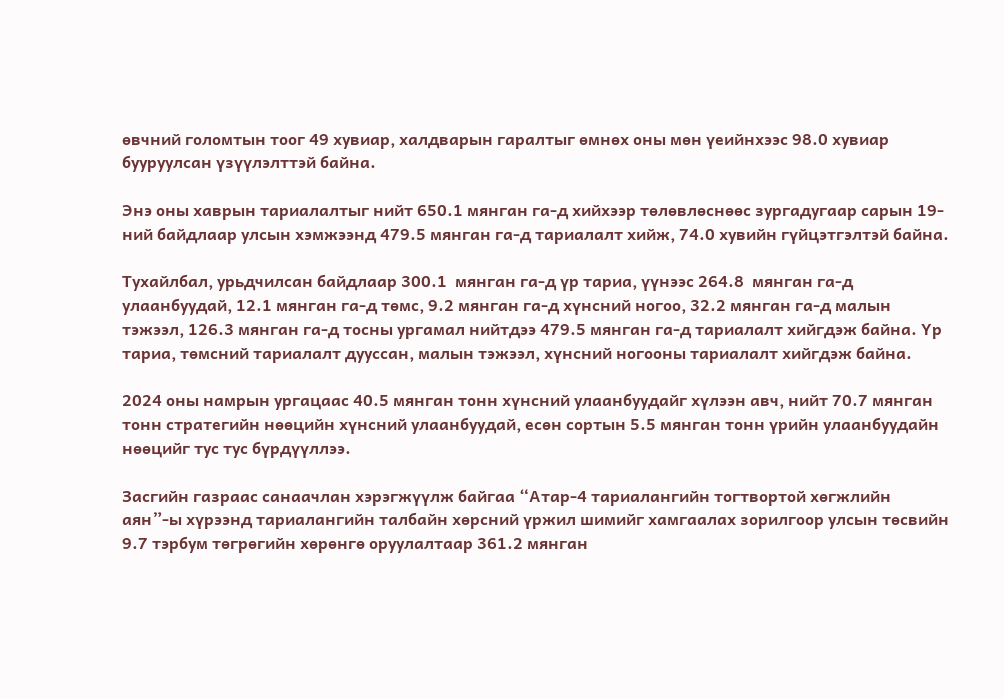өвчний голомтын тоог 49 хувиар, халдварын гаралтыг өмнөх оны мөн үеийнхээс 98.0 хувиар бууруулсан үзүүлэлттэй байна.

Энэ оны хаврын тариалалтыг нийт 650.1 мянган га-д хийхээр төлөвлөснөөс зургадугаар сарын 19-ний байдлаар улсын хэмжээнд 479.5 мянган га-д тариалалт хийж, 74.0 хувийн гүйцэтгэлтэй байна.

Тухайлбал, урьдчилсан байдлаар 300.1  мянган га-д үр тариа, үүнээс 264.8  мянган га-д улаанбуудай, 12.1 мянган га-д төмс, 9.2 мянган га-д хүнсний ногоо, 32.2 мянган га-д малын тэжээл, 126.3 мянган га-д тосны ургамал нийтдээ 479.5 мянган га-д тариалалт хийгдэж байна. Үр тариа, төмсний тариалалт дууссан, малын тэжээл, хүнсний ногооны тариалалт хийгдэж байна.

2024 оны намрын ургацаас 40.5 мянган тонн хүнсний улаанбуудайг хүлээн авч, нийт 70.7 мянган тонн стратегийн нөөцийн хүнсний улаанбуудай, есөн сортын 5.5 мянган тонн үрийн улаанбуудайн нөөцийг тус тус бүрдүүллээ.

Засгийн газраас санаачлан хэрэгжүүлж байгаа “Атар-4 тариалангийн тогтвортой хөгжлийн аян”-ы хүрээнд тариалангийн талбайн хөрсний үржил шимийг хамгаалах зорилгоор улсын төсвийн 9.7 тэрбум төгрөгийн хөрөнгө оруулалтаар 361.2 мянган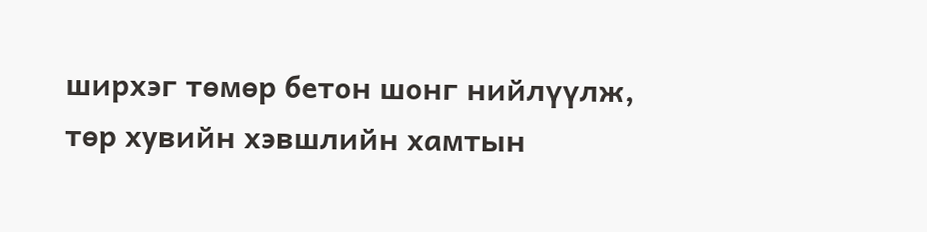ширхэг төмөр бетон шонг нийлүүлж, төр хувийн хэвшлийн хамтын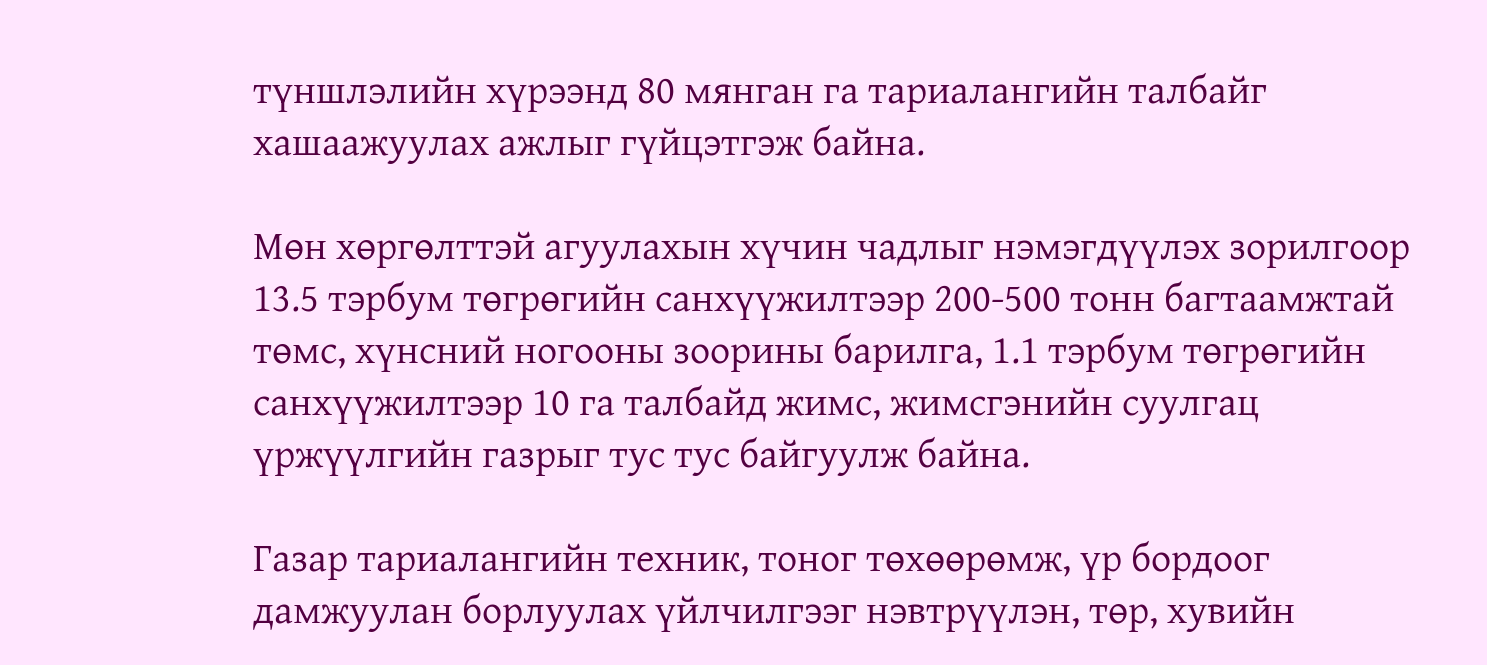түншлэлийн хүрээнд 80 мянган га тариалангийн талбайг хашаажуулах ажлыг гүйцэтгэж байна.

Мөн хөргөлттэй агуулахын хүчин чадлыг нэмэгдүүлэх зорилгоор 13.5 тэрбум төгрөгийн санхүүжилтээр 200-500 тонн багтаамжтай төмс, хүнсний ногооны зоорины барилга, 1.1 тэрбум төгрөгийн санхүүжилтээр 10 га талбайд жимс, жимсгэнийн суулгац үржүүлгийн газрыг тус тус байгуулж байна.

Газар тариалангийн техник, тоног төхөөрөмж, үр бордоог дамжуулан борлуулах үйлчилгээг нэвтрүүлэн, төр, хувийн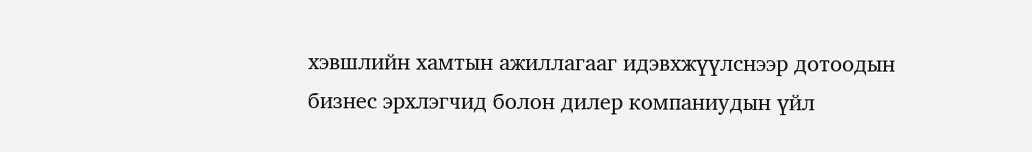хэвшлийн хамтын ажиллагааг идэвхжүүлснээр дотоодын бизнес эрхлэгчид болон дилер компаниудын үйл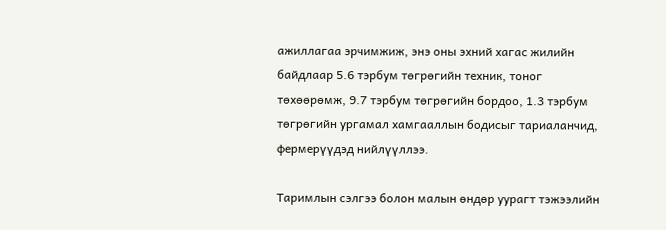ажиллагаа эрчимжиж, энэ оны эхний хагас жилийн байдлаар 5.6 тэрбум төгрөгийн техник, тоног төхөөрөмж, 9.7 тэрбум төгрөгийн бордоо, 1.3 тэрбум төгрөгийн ургамал хамгааллын бодисыг тариаланчид, фермерүүдэд нийлүүллээ.

Таримлын сэлгээ болон малын өндөр уурагт тэжээлийн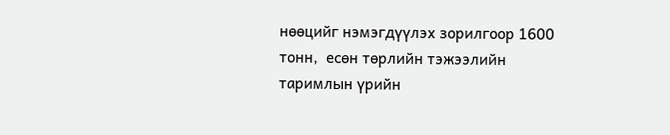нөөцийг нэмэгдүүлэх зорилгоор 1600 тонн,  есөн төрлийн тэжээлийн таримлын үрийн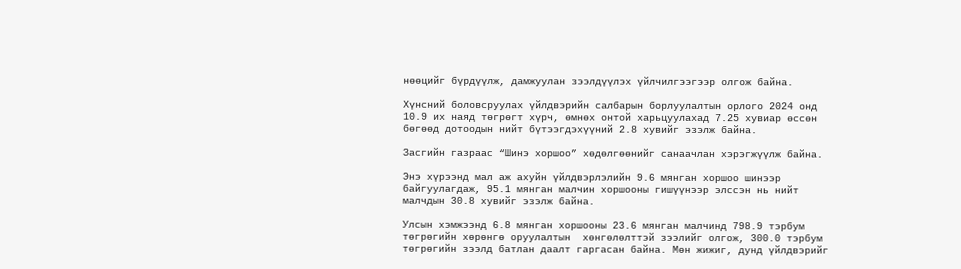нөөцийг бүрдүүлж, дамжуулан зээлдүүлэх үйлчилгээгээр олгож байна.

Хүнсний боловсруулах үйлдвэрийн салбарын борлуулалтын орлого 2024 онд 10.9 их наяд төгрөгт хүрч, өмнөх онтой харьцуулахад 7.25 хувиар өссөн бөгөөд дотоодын нийт бүтээгдэхүүний 2.8 хувийг эзэлж байна.

Засгийн газраас “Шинэ хоршоо” хөдөлгөөнийг санаачлан хэрэгжүүлж байна.

Энэ хүрээнд мал аж ахуйн үйлдвэрлэлийн 9.6 мянган хоршоо шинээр байгуулагдаж, 95.1 мянган малчин хоршооны гишүүнээр элссэн нь нийт малчдын 30.8 хувийг эзэлж байна.

Улсын хэмжээнд 6.8 мянган хоршооны 23.6 мянган малчинд 798.9 тэрбум төгрөгийн хөрөнгө оруулалтын  хөнгөлөлттэй зээлийг олгож, 300.0 тэрбум төгрөгийн зээлд батлан даалт гаргасан байна. Мөн жижиг, дунд үйлдвэрийг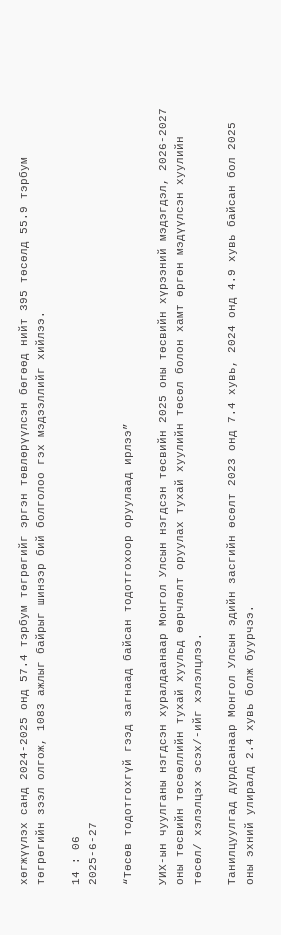хөгжүүлэх санд 2024-2025 онд 57.4 тэрбум төгрөгийг эргэн төвлөрүүлсэн бөгөөд нийт 395 төсөлд 55.9 тэрбум төгрөгийн зээл олгож, 1083 ажлыг байрыг шинээр бий болголоо гэх мэдээллийг хийлээ.

14 : 06
2025-6-27

“Төсөв тодотгохгүй гээд загнаад байсан тодотгохоор оруулаад ирлээ”

УИХ-ын чуулганы нэгдсэн хуралдаанаар Монгол Улсын нэгдсэн төсвийн 2025 оны төсвийн хүрээний мэдэгдэл, 2026-2027 оны төсвийн төсөөллийн тухай хуульд өөрчлөлт оруулах тухай хуулийн төсөл болон хамт өргөн мэдүүлсэн хуулийн төсөл/ хэлэлцэх эсэх/-ийг хэлэлцлээ.

Танилцуулгад дурдсанаар Монгол Улсын эдийн засгийн өсөлт 2023 онд 7.4 хувь, 2024 онд 4.9 хувь байсан бол 2025 оны эхний улиралд 2.4 хувь болж буурчээ.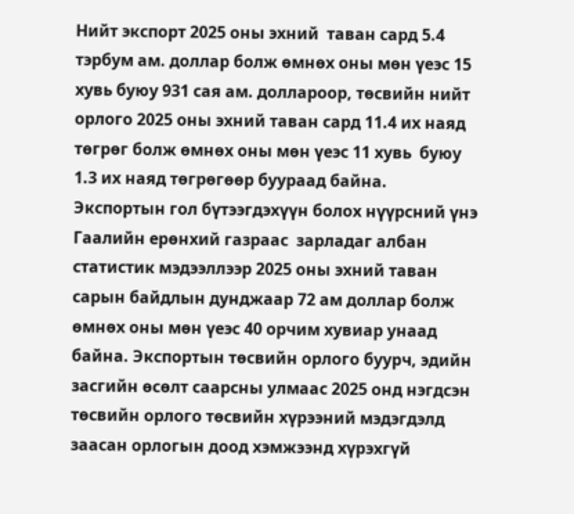Нийт экспорт 2025 оны эхний  таван сард 5.4 тэрбум ам. доллар болж өмнөх оны мөн үеэс 15 хувь буюу 931 сая ам. доллароор, төсвийн нийт орлого 2025 оны эхний таван сард 11.4 их наяд төгрөг болж өмнөх оны мөн үеэс 11 хувь  буюу 1.3 их наяд төгрөгөөр буураад байна. Экспортын гол бүтээгдэхүүн болох нүүрсний үнэ Гаалийн ерөнхий газраас  зарладаг албан статистик мэдээллээр 2025 оны эхний таван сарын байдлын дунджаар 72 ам доллар болж өмнөх оны мөн үеэс 40 орчим хувиар унаад байна. Экспортын төсвийн орлого буурч, эдийн засгийн өсөлт саарсны улмаас 2025 онд нэгдсэн төсвийн орлого төсвийн хүрээний мэдэгдэлд заасан орлогын доод хэмжээнд хүрэхгүй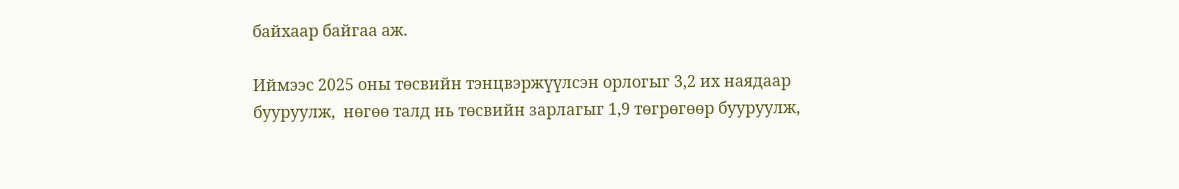байхаар байгаа аж.

Иймээс 2025 оны төсвийн тэнцвэржүүлсэн орлогыг 3,2 их наядаар бууруулж,  нөгөө талд нь төсвийн зарлагыг 1,9 төгрөгөөр бууруулж,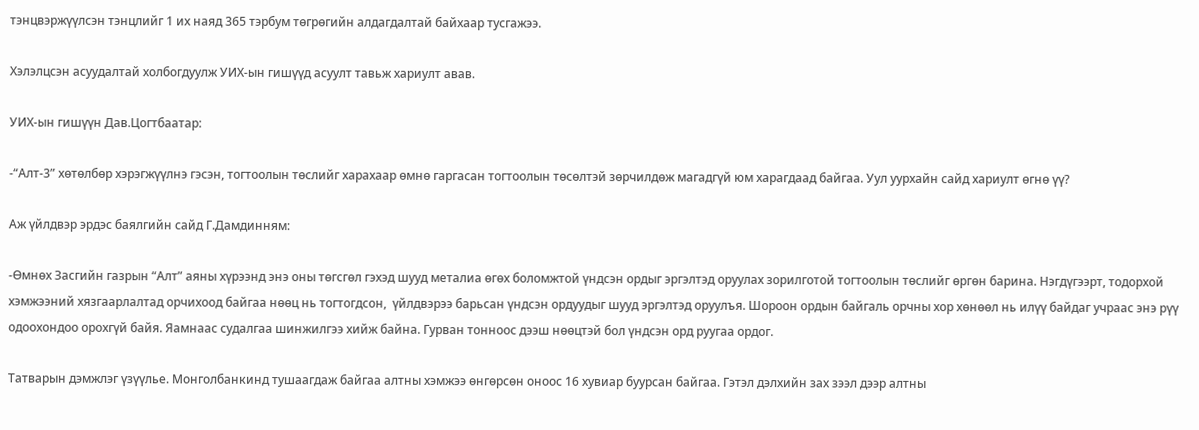тэнцвэржүүлсэн тэнцлийг 1 их наяд 365 тэрбум төгрөгийн алдагдалтай байхаар тусгажээ.

Хэлэлцсэн асуудалтай холбогдуулж УИХ-ын гишүүд асуулт тавьж хариулт авав.

УИХ-ын гишүүн Дав.Цогтбаатар:

-“Алт-3” хөтөлбөр хэрэгжүүлнэ гэсэн, тогтоолын төслийг харахаар өмнө гаргасан тогтоолын төсөлтэй зөрчилдөж магадгүй юм харагдаад байгаа. Уул уурхайн сайд хариулт өгнө үү?

Аж үйлдвэр эрдэс баялгийн сайд Г.Дамдинням:

-Өмнөх Засгийн газрын “Алт” аяны хүрээнд энэ оны төгсгөл гэхэд шууд металиа өгөх боломжтой үндсэн ордыг эргэлтэд оруулах зорилготой тогтоолын төслийг өргөн барина. Нэгдүгээрт, тодорхой хэмжээний хязгаарлалтад орчихоод байгаа нөөц нь тогтогдсон,  үйлдвэрээ барьсан үндсэн ордуудыг шууд эргэлтэд оруулъя. Шороон ордын байгаль орчны хор хөнөөл нь илүү байдаг учраас энэ рүү одоохондоо орохгүй байя. Яамнаас судалгаа шинжилгээ хийж байна. Гурван тонноос дээш нөөцтэй бол үндсэн орд руугаа ордог.

Татварын дэмжлэг үзүүлье. Монголбанкинд тушаагдаж байгаа алтны хэмжээ өнгөрсөн оноос 16 хувиар буурсан байгаа. Гэтэл дэлхийн зах зээл дээр алтны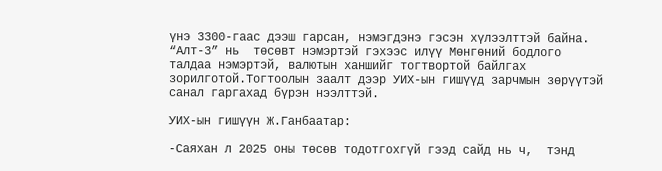үнэ 3300-гаас дээш гарсан, нэмэгдэнэ гэсэн хүлээлттэй байна. “Алт-3” нь  төсөвт нэмэртэй гэхээс илүү Мөнгөний бодлого  талдаа нэмэртэй, валютын ханшийг тогтвортой байлгах зорилготой.Тогтоолын заалт дээр УИХ-ын гишүүд зарчмын зөрүүтэй санал гаргахад бүрэн нээлттэй.

УИХ-ын гишүүн Ж.Ганбаатар:

-Саяхан л 2025 оны төсөв тодотгохгүй гээд сайд нь ч,  тэнд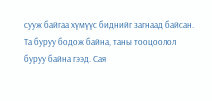сууж байгаа хүмүүс биднийг загнаад байсан. Та буруу бодож байна, таны тооцоолол буруу байна гээд. Сая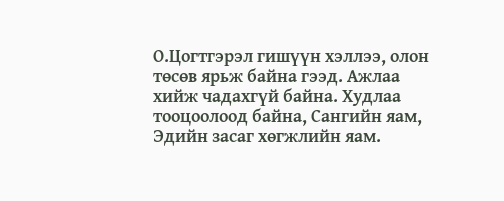О.Цогтгэрэл гишүүн хэллээ, олон төсөв ярьж байна гээд. Ажлаа хийж чадахгүй байна. Худлаа тооцоолоод байна, Сангийн яам, Эдийн засаг хөгжлийн яам.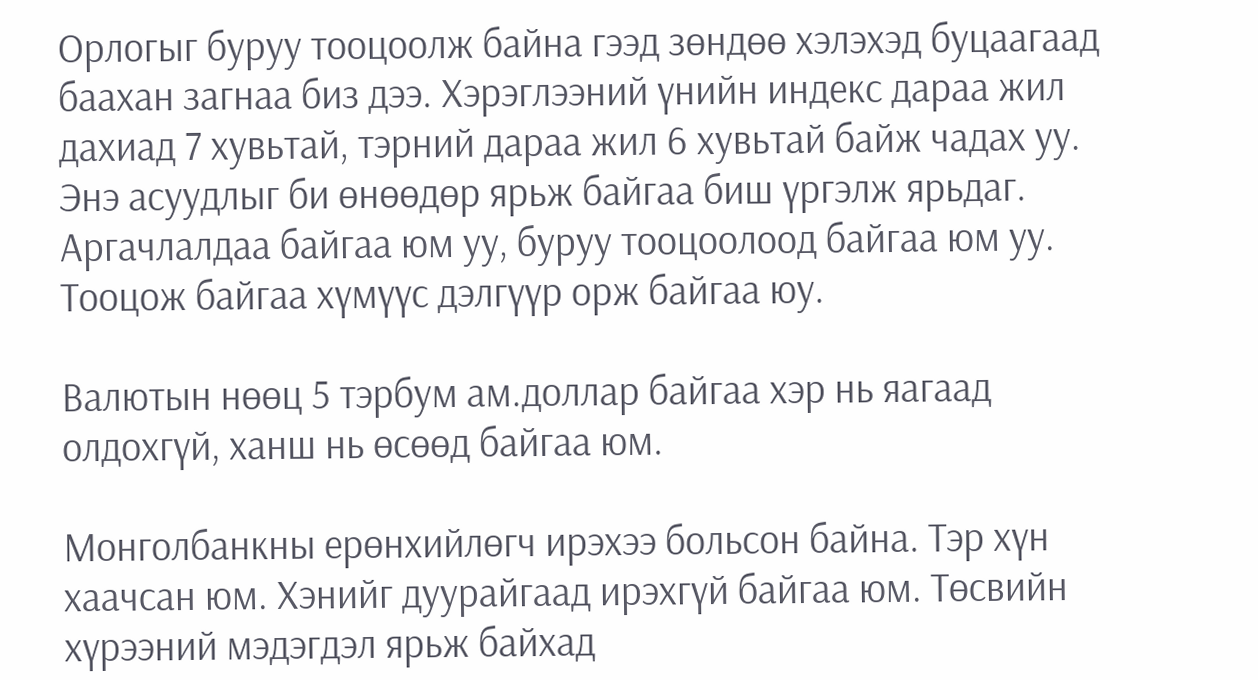Орлогыг буруу тооцоолж байна гээд зөндөө хэлэхэд буцаагаад баахан загнаа биз дээ. Хэрэглээний үнийн индекс дараа жил дахиад 7 хувьтай, тэрний дараа жил 6 хувьтай байж чадах уу. Энэ асуудлыг би өнөөдөр ярьж байгаа биш үргэлж ярьдаг. Аргачлалдаа байгаа юм уу, буруу тооцоолоод байгаа юм уу. Тооцож байгаа хүмүүс дэлгүүр орж байгаа юу.

Валютын нөөц 5 тэрбум ам.доллар байгаа хэр нь яагаад олдохгүй, ханш нь өсөөд байгаа юм.

Монголбанкны ерөнхийлөгч ирэхээ больсон байна. Тэр хүн хаачсан юм. Хэнийг дуурайгаад ирэхгүй байгаа юм. Төсвийн хүрээний мэдэгдэл ярьж байхад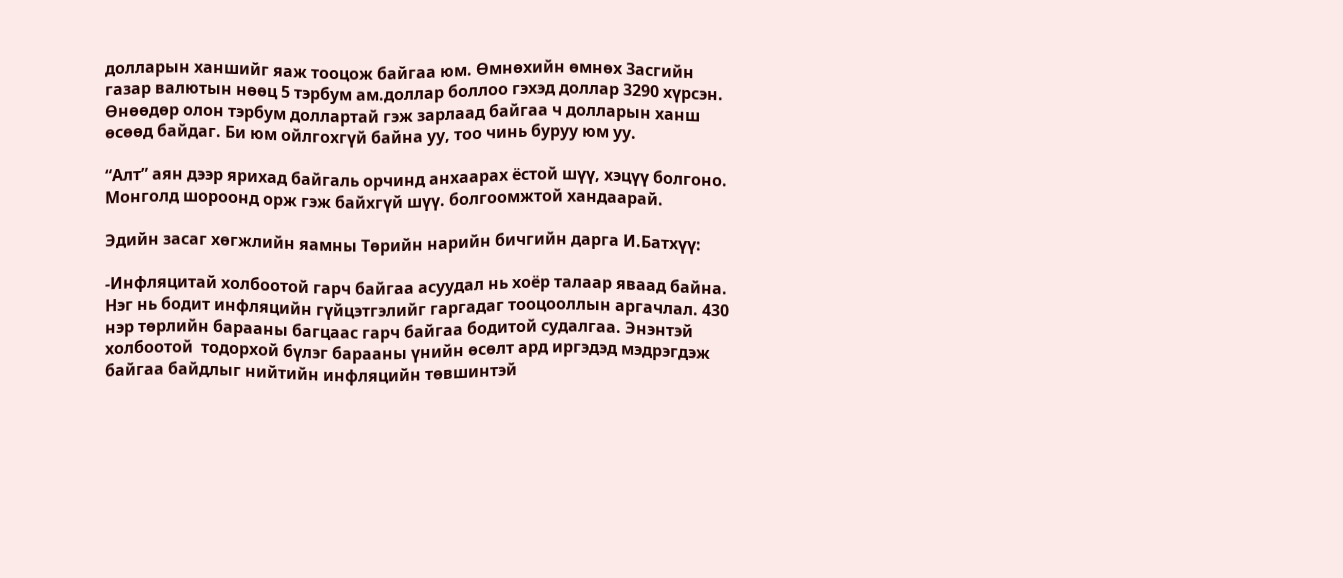долларын ханшийг яаж тооцож байгаа юм. Өмнөхийн өмнөх Засгийн газар валютын нөөц 5 тэрбум ам.доллар боллоо гэхэд доллар 3290 хүрсэн.  Өнөөдөр олон тэрбум доллартай гэж зарлаад байгаа ч долларын ханш өсөөд байдаг. Би юм ойлгохгүй байна уу, тоо чинь буруу юм уу.

“Алт” аян дээр ярихад байгаль орчинд анхаарах ёстой шүү, хэцүү болгоно. Монголд шороонд орж гэж байхгүй шүү. болгоомжтой хандаарай.

Эдийн засаг хөгжлийн яамны Төрийн нарийн бичгийн дарга И.Батхүү:

-Инфляцитай холбоотой гарч байгаа асуудал нь хоёр талаар яваад байна. Нэг нь бодит инфляцийн гүйцэтгэлийг гаргадаг тооцооллын аргачлал. 430 нэр төрлийн барааны багцаас гарч байгаа бодитой судалгаа. Энэнтэй холбоотой  тодорхой бүлэг барааны үнийн өсөлт ард иргэдэд мэдрэгдэж байгаа байдлыг нийтийн инфляцийн төвшинтэй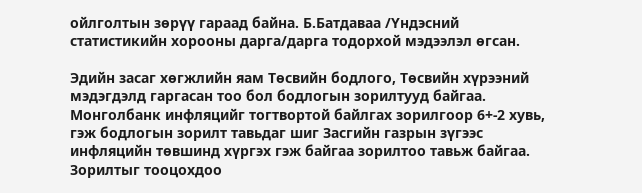ойлголтын зөрүү гараад байна. Б.Батдаваа /Үндэсний статистикийн хорооны дарга/дарга тодорхой мэдээлэл өгсан.

Эдийн засаг хөгжлийн яам Төсвийн бодлого, Төсвийн хүрээний мэдэгдэлд гаргасан тоо бол бодлогын зорилтууд байгаа. Монголбанк инфляцийг тогтвортой байлгах зорилгоор 6+-2 хувь, гэж бодлогын зорилт тавьдаг шиг Засгийн газрын зүгээс инфляцийн төвшинд хүргэх гэж байгаа зорилтоо тавьж байгаа. Зорилтыг тооцохдоо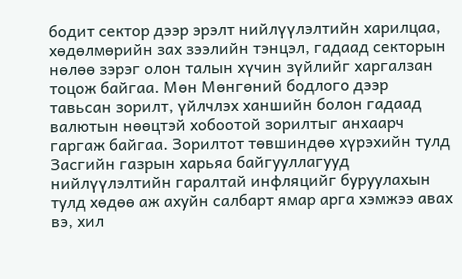бодит сектор дээр эрэлт нийлүүлэлтийн харилцаа,  хөдөлмөрийн зах зээлийн тэнцэл, гадаад секторын нөлөө зэрэг олон талын хүчин зүйлийг харгалзан тоцож байгаа. Мөн Мөнгөний бодлого дээр тавьсан зорилт, үйлчлэх ханшийн болон гадаад валютын нөөцтэй хобоотой зорилтыг анхаарч гаргаж байгаа. Зорилтот төвшиндөө хүрэхийн тулд Засгийн газрын харьяа байгууллагууд нийлүүлэлтийн гаралтай инфляцийг буруулахын тулд хөдөө аж ахуйн салбарт ямар арга хэмжээ авах вэ, хил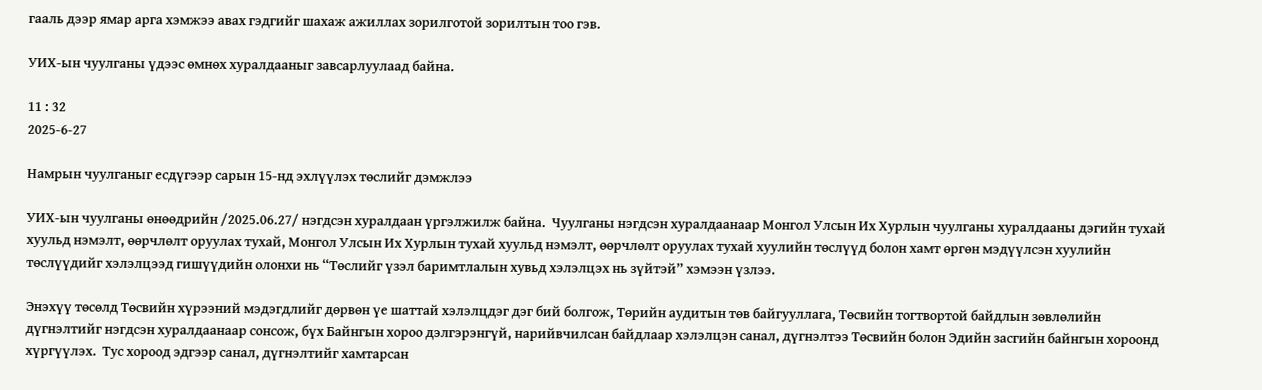гааль дээр ямар арга хэмжээ авах гэдгийг шахаж ажиллах зорилготой зорилтын тоо гэв.

УИХ-ын чуулганы үдээс өмнөх хуралдааныг завсарлуулаад байна.

11 : 32
2025-6-27

Намрын чуулганыг есдүгээр сарын 15-нд эхлүүлэх төслийг дэмжлээ

УИХ-ын чуулганы өнөөдрийн /2025.06.27/ нэгдсэн хуралдаан үргэлжилж байна.  Чуулганы нэгдсэн хуралдаанаар Монгол Улсын Их Хурлын чуулганы хуралдааны дэгийн тухай хуульд нэмэлт, өөрчлөлт оруулах тухай, Монгол Улсын Их Хурлын тухай хуульд нэмэлт, өөрчлөлт оруулах тухай хуулийн төслүүд болон хамт өргөн мэдүүлсэн хуулийн төслүүдийг хэлэлцээд гишүүдийн олонхи нь “Төслийг үзэл баримтлалын хувьд хэлэлцэх нь зүйтэй” хэмээн үзлээ.

Энэхүү төсөлд Төсвийн хүрээний мэдэгдлийг дөрвөн үе шаттай хэлэлцдэг дэг бий болгож, Төрийн аудитын төв байгууллага, Төсвийн тогтвортой байдлын зөвлөлийн дүгнэлтийг нэгдсэн хуралдаанаар сонсож, бүх Байнгын хороо дэлгэрэнгүй, нарийвчилсан байдлаар хэлэлцэн санал, дүгнэлтээ Төсвийн болон Эдийн засгийн байнгын хороонд хүргүүлэх.  Тус хороод эдгээр санал, дүгнэлтийг хамтарсан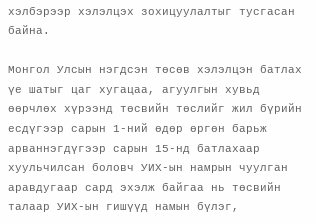хэлбэрээр хэлэлцэх зохицуулалтыг тусгасан байна.

Монгол Улсын нэгдсэн төсөв хэлэлцэн батлах үе шатыг цаг хугацаа, агуулгын хувьд өөрчлөх хүрээнд төсвийн төслийг жил бүрийн есдүгээр сарын 1-ний өдөр өргөн барьж арваннэгдүгээр сарын 15-нд батлахаар хуульчилсан боловч УИХ-ын намрын чуулган аравдугаар сард эхэлж байгаа нь төсвийн талаар УИХ-ын гишүүд намын бүлэг,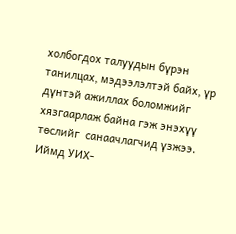холбогдох талуудын бүрэн танилцах, мэдээлэлтэй байх, үр дүнтэй ажиллах боломжийг хязгаарлаж байна гэж энэхүү төслийг  санаачлагчид үзжээ. Иймд УИХ-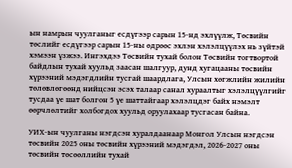ын намрын чуулганыг есдүгээр сарын 15-нд эхлүүлж, Төсвийн төслийг есдүгээр сарын 15-ны өдрөөс эхлэн хэлэлцүүлэх нь зүйтэй хэмээн үзжээ. Ингэхдээ Төсвийн тухай болон Төсвийн тогтвортой байдлын тухай хуульд заасан шалгуур, дунд хугацааны төсвийн хүрээний мэдэгдлийн тусгай шаардлага, Улсын хөгжлийн жилийн төлөвлөгөөнд нийцсэн эсэх талаар санал хураалтыг хэлэлцүүлгийг тусдаа үе шат болгон 5 үе шаттайгаар хэлэлцдэг байх нэмэлт өөрчлөлтийг холбогдох хуульд оруулахаар тусгасан байна.

УИХ-ын чуулганы нэгдсэн хуралдаанаар Монгол Улсын нэгдсэн төсвийн 2025 оны төсвийн хүрээний мэдэгдэл, 2026-2027 оны төсвийн төсөөллийн тухай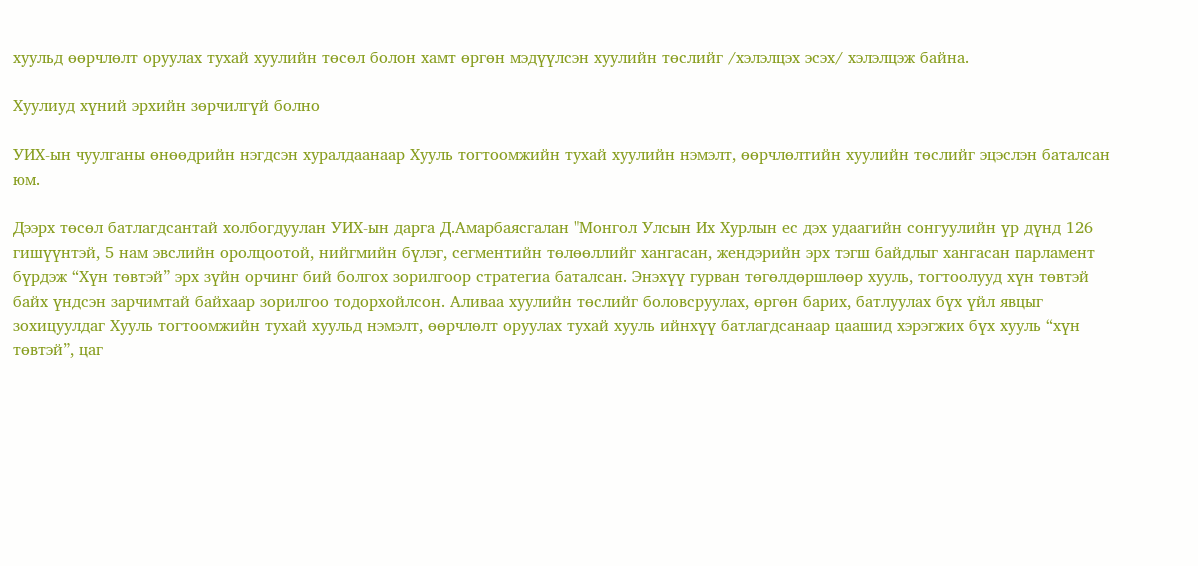хуульд өөрчлөлт оруулах тухай хуулийн төсөл болон хамт өргөн мэдүүлсэн хуулийн төслийг /хэлэлцэх эсэх/ хэлэлцэж байна.

Хуулиуд хүний эрхийн зөрчилгүй болно

УИХ-ын чуулганы өнөөдрийн нэгдсэн хуралдаанаар Хууль тогтоомжийн тухай хуулийн нэмэлт, өөрчлөлтийн хуулийн төслийг эцэслэн баталсан юм.

Дээрх төсөл батлагдсантай холбогдуулан УИХ-ын дарга Д.Амарбаясгалан "Монгол Улсын Их Хурлын ес дэх удаагийн сонгуулийн үр дүнд 126 гишүүнтэй, 5 нам эвслийн оролцоотой, нийгмийн бүлэг, сегментийн төлөөллийг хангасан, жендэрийн эрх тэгш байдлыг хангасан парламент бүрдэж “Хүн төвтэй” эрх зүйн орчинг бий болгох зорилгоор стратегиа баталсан. Энэхүү гурван төгөлдөршлөөр хууль, тогтоолууд хүн төвтэй байх үндсэн зарчимтай байхаар зорилгоо тодорхойлсон. Аливаа хуулийн төслийг боловсруулах, өргөн барих, батлуулах бүх үйл явцыг зохицуулдаг Хууль тогтоомжийн тухай хуульд нэмэлт, өөрчлөлт оруулах тухай хууль ийнхүү батлагдсанаар цаашид хэрэгжих бүх хууль “хүн төвтэй”, цаг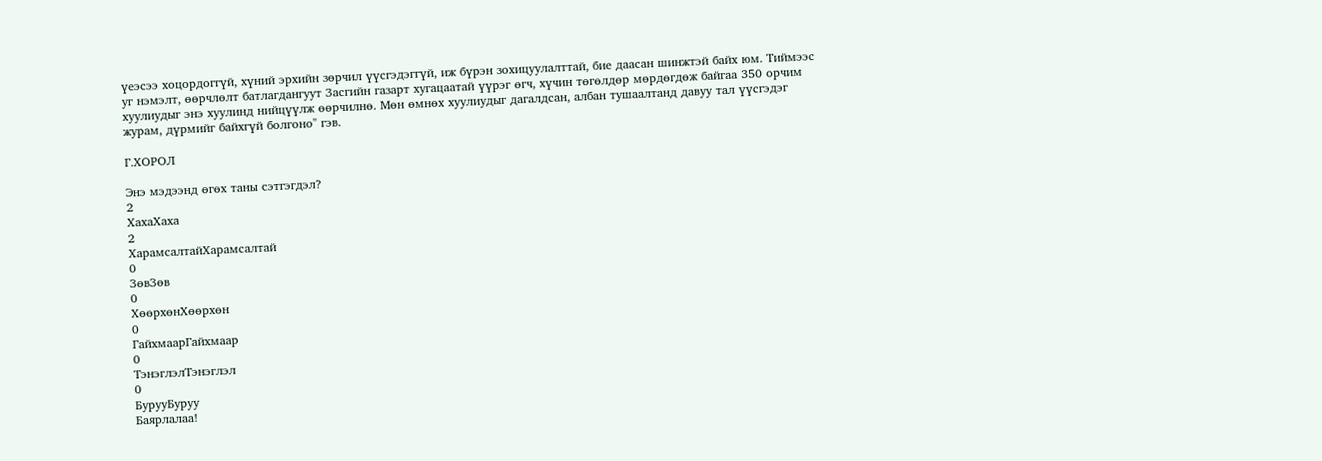үеэсээ хоцордоггүй, хүний эрхийн зөрчил үүсгэдэггүй, иж бүрэн зохицуулалттай, бие даасан шинжтэй байх юм. Тиймээс уг нэмэлт, өөрчлөлт батлагдангуут Засгийн газарт хугацаатай үүрэг өгч, хүчин төгөлдөр мөрдөгдөж байгаа 350 орчим хуулиудыг энэ хуулинд нийцүүлж өөрчилнө. Мөн өмнөх хуулиудыг дагалдсан, албан тушаалтанд давуу тал үүсгэдэг журам, дүрмийг байхгүй болгоно" гэв.

Г.ХОРОЛ

Энэ мэдээнд өгөх таны сэтгэгдэл?
2
ХахаХаха
2
ХарамсалтайХарамсалтай
0
ЗөвЗөв
0
ХөөрхөнХөөрхөн
0
ГайхмаарГайхмаар
0
ТэнэглэлТэнэглэл
0
БурууБуруу
Баярлалаа!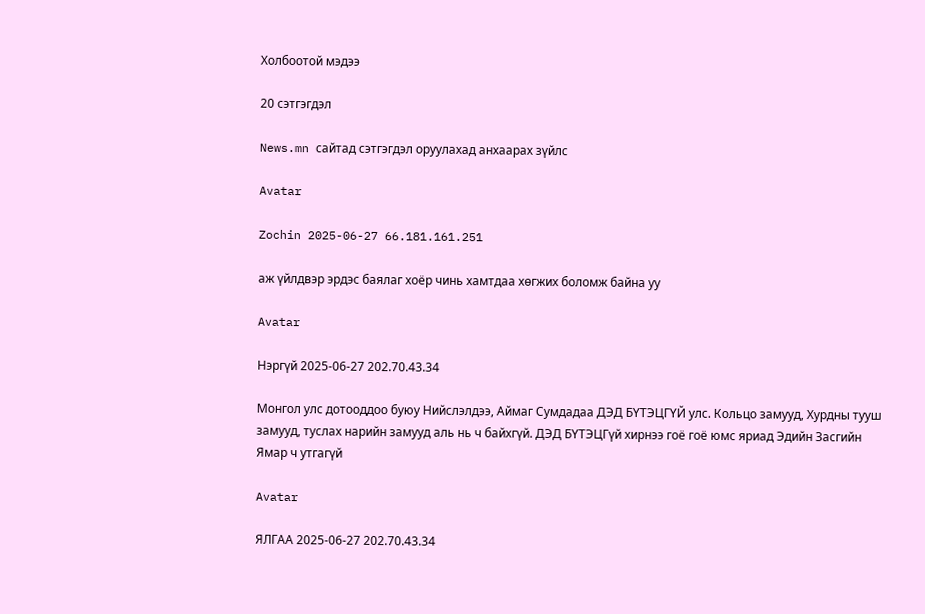Холбоотой мэдээ

20 сэтгэгдэл

News.mn сайтад сэтгэгдэл оруулахад анхаарах зүйлс

Avatar

Zochin 2025-06-27 66.181.161.251

аж үйлдвэр эрдэс баялаг хоёр чинь хамтдаа хөгжих боломж байна уу

Avatar

Нэргүй 2025-06-27 202.70.43.34

Монгол улс дотооддоо буюу Нийслэлдээ, Аймаг Сумдадаа ДЭД БҮТЭЦГҮЙ улс. Кольцо замууд, Хурдны тууш замууд, туслах нарийн замууд аль нь ч байхгүй. ДЭД БҮТЭЦГүй хирнээ гоё гоё юмс яриад Эдийн Засгийн Ямар ч утгагүй

Avatar

ЯЛГАА 2025-06-27 202.70.43.34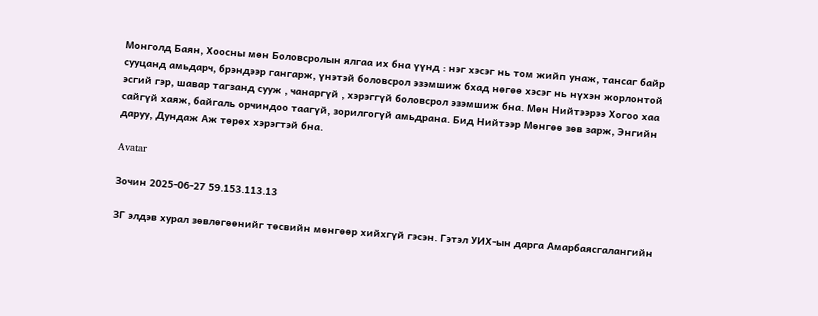Монголд Баян, Хоосны мөн Боловсролын ялгаа их бна үүнд : нэг хэсэг нь том жийп унаж, тансаг байр сууцанд амьдарч, брэндээр гангарж, үнэтэй боловсрол эзэмшиж бхад нөгөө хэсэг нь нүхэн жорлонтой эсгий гэр, шавар тагзанд сууж , чанаргүй , хэрэггүй боловсрол эзэмшиж бна. Мөн Нийтээрээ Хогоо хаа сайгүй хаяж, байгаль орчиндоо таагүй, зорилгогүй амьдрана. Бид Нийтээр Мөнгөө зөв зарж, Энгийн даруу, Дундаж Аж төрөх хэрэгтэй бна.

Avatar

Зочин 2025-06-27 59.153.113.13

ЗГ элдэв хурал зөвлөгөөнийг төсвийн мөнгөөр хийхгүй гэсэн. Гэтэл УИХ-ын дарга Амарбаясгалангийн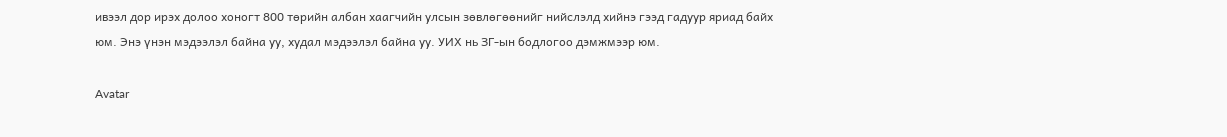ивээл дор ирэх долоо хоногт 800 төрийн албан хаагчийн улсын зөвлөгөөнийг нийслэлд хийнэ гээд гадуур яриад байх юм. Энэ үнэн мэдээлэл байна уу, худал мэдээлэл байна уу. УИХ нь ЗГ-ын бодлогоо дэмжмээр юм.

Avatar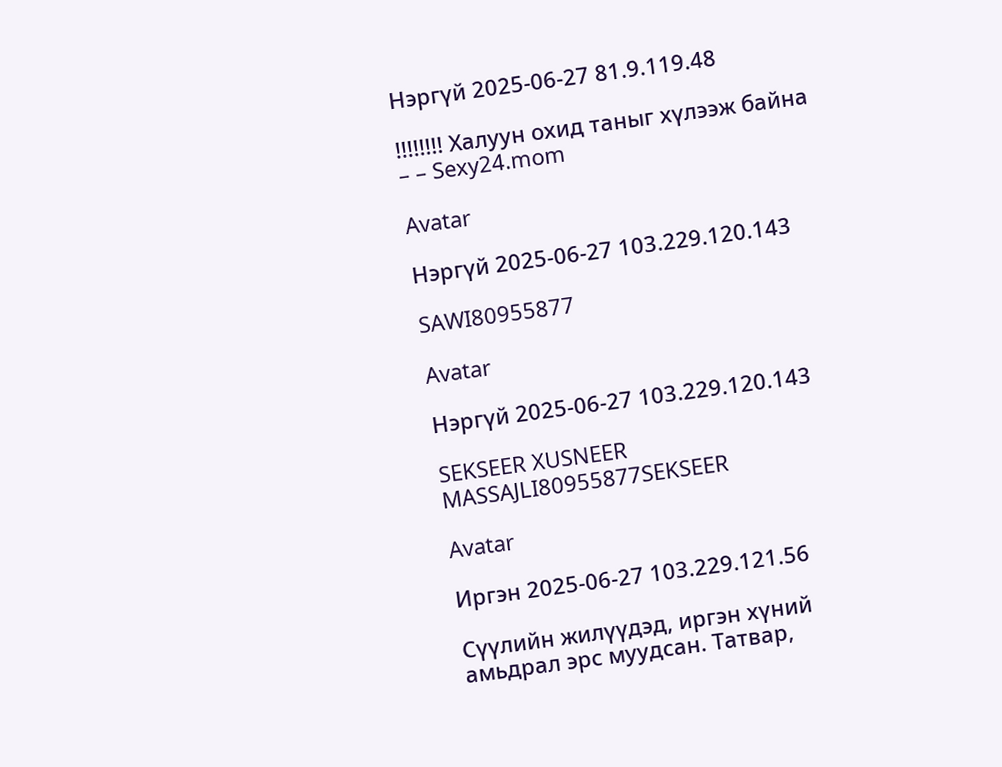Нэргүй 2025-06-27 81.9.119.48

!!!!!!!! Халуун охид таныг хүлээж байна – – Sexy24.mom

Avatar

Нэргүй 2025-06-27 103.229.120.143

SAWI80955877

Avatar

Нэргүй 2025-06-27 103.229.120.143

SEKSEER XUSNEER MASSAJLI80955877SEKSEER

Avatar

Иргэн 2025-06-27 103.229.121.56

Сүүлийн жилүүдэд, иргэн хүний амьдрал эрс муудсан. Татвар,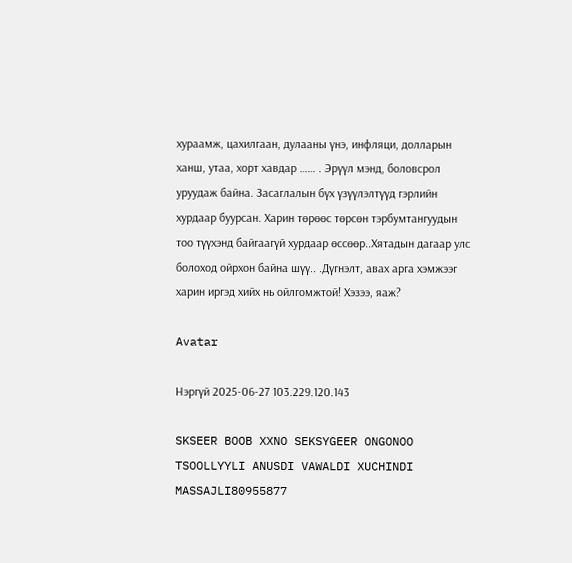хураамж, цахилгаан, дулааны үнэ, инфляци, долларын ханш, утаа, хорт хавдар …… . Эрүүл мэнд, боловсрол уруудаж байна. Засаглалын бүх үзүүлэлтүүд гэрлийн хурдаар буурсан. Харин төрөөс төрсөн тэрбумтангуудын тоо түүхэнд байгаагүй хурдаар өссөөр..Хятадын дагаар улс болоход ойрхон байна шүү.. .Дүгнэлт, авах арга хэмжээг харин иргэд хийх нь ойлгомжтой! Хэзээ, яаж?

Avatar

Нэргүй 2025-06-27 103.229.120.143

SKSEER BOOB XXNO SEKSYGEER ONGONOO TSOOLLYYLI ANUSDI VAWALDI XUCHINDI MASSAJLI80955877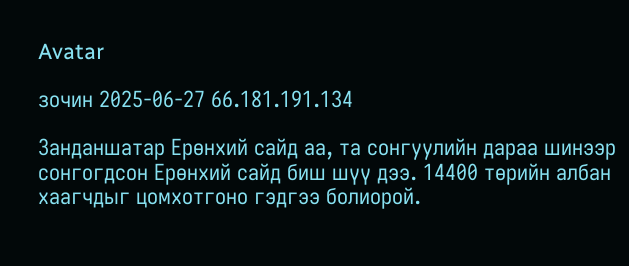Avatar

зочин 2025-06-27 66.181.191.134

Занданшатар Ерөнхий сайд аа, та сонгуулийн дараа шинээр сонгогдсон Ерөнхий сайд биш шүү дээ. 14400 төрийн албан хаагчдыг цомхотгоно гэдгээ болиорой.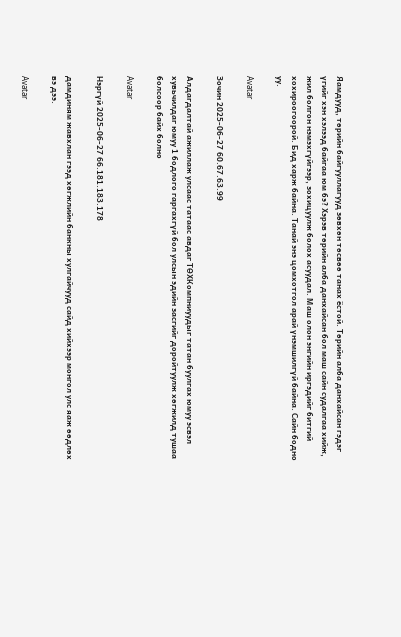Яамдууд, төрийн байгууллагууд зөвхөн төсвөө танах ёстой. Төрийн алба данхайсан гэдэг үгийг хэн хэлээд байгаа юм бэ? Хэрэв төрийн алба данхайсан бол маш сайн судалгаа хийж, жил болгон нэмэхгүйгээр, зохицуулж болох асуудал. Маш олон энгийн иргэдийг битгий хохироогоорой. Бид харж байна. Танай энэ цомхотгол арай үнэмшилгүй байна. Сайн бодно уу.

Avatar

Зочин 2025-06-27 60.67.63.99

Алдагдалтай ажиллаж улсаас татаас авдаг ТӨХКомпниуудыг татан буулгах юмуу эсвэл хувьчилдаг юмуу 1 бодлого гаргахгүй бол улсын эдийн засгийг доройтуулж хөгжилд тушаа болсоор байх болно

Avatar

Нэргүй 2025-06-27 66.181.183.178

дамдиням жавхлан гээд хөгжлийн банкны хулгайчууд сайд хийхээр монгол улс яаж өөдлөх вэ дээ.

Avatar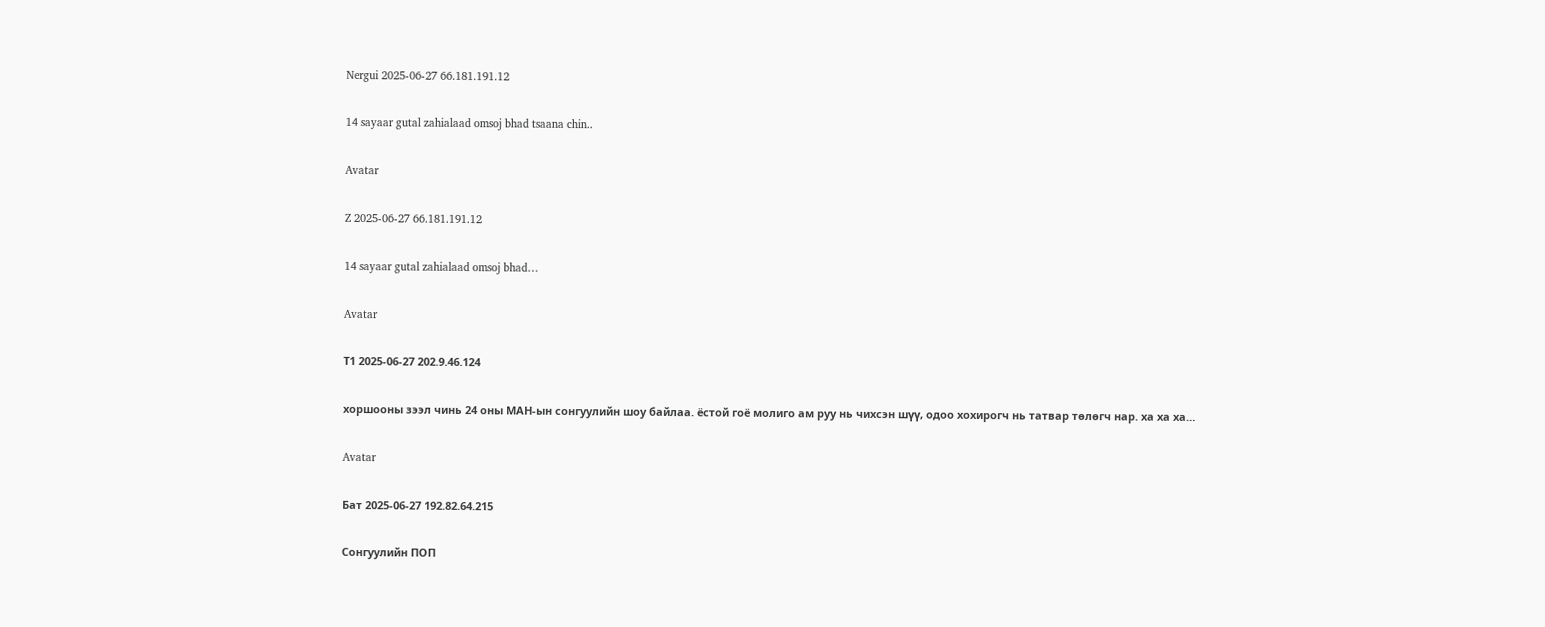Nergui 2025-06-27 66.181.191.12

14 sayaar gutal zahialaad omsoj bhad tsaana chin..

Avatar

Z 2025-06-27 66.181.191.12

14 sayaar gutal zahialaad omsoj bhad…

Avatar

Т1 2025-06-27 202.9.46.124

хоршооны зээл чинь 24 оны МАН-ын сонгуулийн шоу байлаа. ёстой гоё молиго ам руу нь чихсэн шүү, одоо хохирогч нь татвар төлөгч нар. ха ха ха…

Avatar

Бат 2025-06-27 192.82.64.215

Сонгуулийн ПОП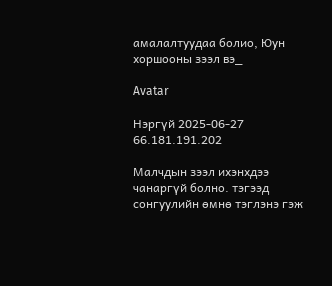амалалтуудаа болио, Юун хоршооны зээл вэ_

Avatar

Нэргүй 2025-06-27 66.181.191.202

Малчдын зээл ихэнхдээ чанаргүй болно. тэгээд сонгуулийн өмнө тэглэнэ гэж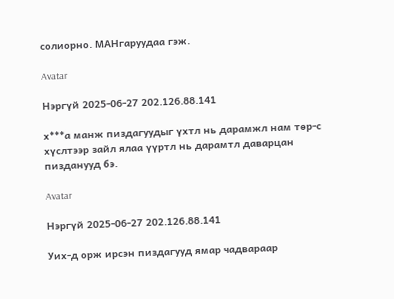солиорно. МАНгаруудаа гэж.

Avatar

Нэргүй 2025-06-27 202.126.88.141

х***а манж пиздагуудыг үхтл нь дарамжл нам төр-с хүслтээр зайл ялаа үүртл нь дарамтл даварцан пизданууд бэ.

Avatar

Нэргүй 2025-06-27 202.126.88.141

Уих-д орж ирсэн пиздагууд ямар чадвараар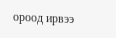ороод ирвээ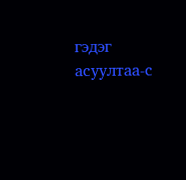гэдэг асуултаа-с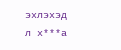эхлэхэд л х***а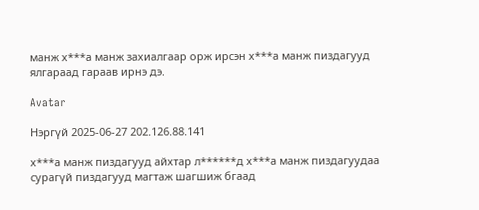манж х***а манж захиалгаар орж ирсэн х***а манж пиздагууд ялгараад гараав ирнэ дэ.

Avatar

Нэргүй 2025-06-27 202.126.88.141

х***а манж пиздагууд айхтар л******д х***а манж пиздагуудаа сурагүй пиздагууд магтаж шагшиж бгаад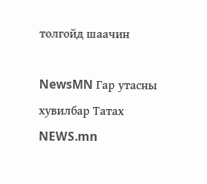толгойд шаачин

NewsMN Гар утасны хувилбар Татах
NEWS.mn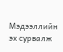Мэдээллийн эх сурвалж